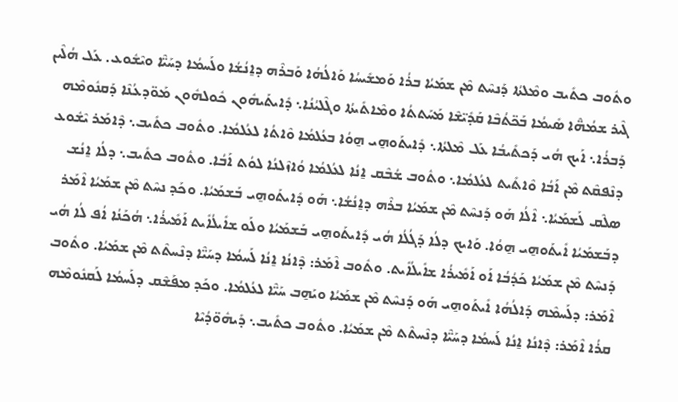ܘܬܽܘܒ ܟܬܺܝܒ ܘܡܶܠܬܳܐ ܕܰܢܚܶܬ ܡܶܢ ܫܡܰܝܳܐ ܒܪܳܐ ܘܰܡܫܺܝܚܳܐ ܘܰܐܠܳܗܳܐ ܘܰܒܪܶܗ ܕܐ̱ܢܳܫܳܐ ܘܠܰܚܡܳܐ ܕܚܰܝ̈ܶܐ ܘܝܶܫܽܘܥ. ܥܰܠ ܗܳܠܶܝܢ ܓܶܝܪ ܫܡܳܗ̈ܶܐ ܣܺܝܡܳܐ ܒܰܟ̈ܬܳܒܶܐ ܩܰܕܺܝ̈ܫܶܐ ܡܰܚܰܬܬܳܐ ܘܡܶܐܬܺܝܬܳܐ ܘܓܶܠܝܳܢܳܐ܆ ܕܺܐܝܬܰܝܗܽܘܢ ܟܽܘܠܗܽܘܢ ܡܰܘ̈ܕܥܳܢܶܐ ܕܰܩܢܽܘܡܶܗ ܕܰܒܪܳܐ܆ ܐܰܝܟ ܗܳܝ ܕܰܟܬܺܝܒܳܐ ܥܰܠ ܡܶܠܬܳܐ܆ ܕܺܐܝܬܰܘܗ̱ܝ ܗ̱ܘܳܐ ܒܥܳܠܡܳܐ ܘܶܐܬܳܐ ܠܥܳܠܡܳܐ. ܘܬܽܘܒ ܟܬܺܝܒ܆ ܕܶܐܡܰܪ ܝܶܫܽܘܥ ܕܢܶܦܩܶܬ ܡܶܢ ܐܰܒܳܐ ܘܶܐܬܺܝܬ ܠܥܳܠܡܳܐ܆ ܘܬܽܘܒ ܫܳܒܶܩ ܐ̱ܢܳܐ ܠܥܳܠܡܳܐ ܘܳܐܙܶܠܢܳܐ ܠܘܳܬ ܐܰܒܳܐ. ܘܬܽܘܒ ܟܬܺܝܒ܆ ܕܠܳܐ ܐ̱ܢܳܫ ܣܠܶܩ ܠܰܫܡܰܝܳܐ܆ ܐܶܠܳܐ ܗܰܘ ܕܰܢܚܶܬ ܡܶܢ ܫܡܰܝܳܐ ܒܪܶܗ ܕܐ̱ܢܳܫܳܐ܆ ܗܰܘ ܕܺܐܝܬܰܘܗ̱ܝ ܒܰܫܡܰܝܳܐ. ܘܟܰܕ ܢܚܶܬ ܡܶܢ ܫܡܰܝܳܐ ܐܶܡܰܪ ܕܒܰܫܡܰܝܳܐ ܐܺܝܬܰܘܗ̱ܝ ܗ̱ܘܳܐ. ܘܰܐܝܟ ܕܠܳܐ ܕܰܓܳܠܳܐ ܗܳܝ ܕܺܐܝܬܰܘܗ̱ܝ ܒܰܫܡܰܝܳܐ ܘܠܰܘ ܫܐܺܝܠܳܐܺܝܬ ܐܰܡܺܝܪܳܐ܆ ܗܳܟܰܢܳܐ ܐܳܦ ܠܳܐ ܗܳܝ ܕܰܢܚܶܬ ܡܶܢ ܫܡܰܝܳܐ ܟܰܕܳܒܳܐ ܐܰܘ ܐܰܡܺܝܪܳܐ ܫܐܺܝܠܳܐܺܝܬ. ܘܬܽܘܒ ܐܶܡܰܪ: ܕܶܐܢܳܐ ܐ̱ܢܳܐ ܠܰܚܡܳܐ ܕܚܰܝ̈ܶܐ ܕܢܶܚܬܶܬ ܡܶܢ ܫܡܰܝܳܐ. ܘܬܽܘܒ ܐܶܡܰܪ: ܕܠܰܚܡܶܗ ܕܰܐܠܳܗܳܐ ܐܺܝܬܰܘܗ̱ܝ ܗܰܘ ܕܰܢܚܶܬ ܡܶܢ ܫܡܰܝܳܐ ܘܝܰܗ̱ܒ ܚܰܝ̈ܶܐ ܠܥܳܠܡܳܐ. ܘܟܰܕ ܡܦܰܫܶܩ ܕܠܰܚܡܳܐ ܠܰܩܢܽܘܡܶܗ ܩܪܳܐ ܐܶܡܰܪ: ܕܶܐܢܳܐ ܐ̱ܢܳܐ ܠܰܚܡܳܐ ܕܚܰܝ̈ܶܐ ܕܢܶܚܬܶܬ ܡܶܢ ܫܡܰܝܳܐ. ܘܬܽܘܒ ܟܬܺܝܒ܆ ܕܺܝܗܽܘ̈ܕܳܝܶܐ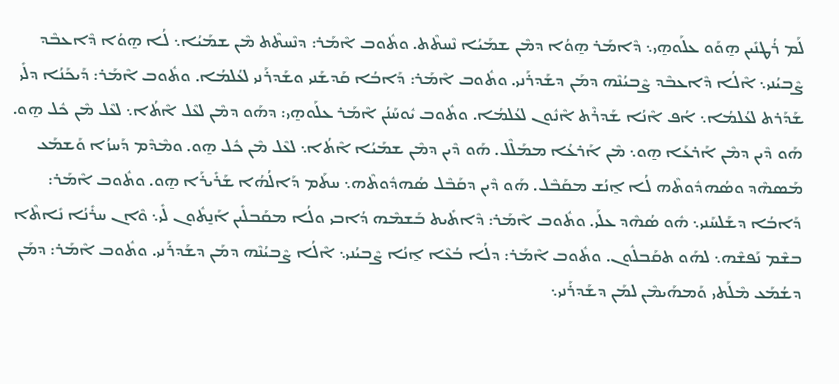ܠܰܡ ܪܳܛܢܺܝܢ ܗ̱ܘܰܘ ܥܠܰܘܗ̱ܝ܆ ܕܶܐܡܰܪ ܗ̱ܘܳܐ ܕܡܶܢ ܫܡܰܝܳܐ ܢܶܚܬܶܬ. ܘܬܽܘܒ ܐܶܡܰܪ: ܕܢܶܚܬܶܬ ܡܶܢ ܫܡܰܝܳܐ܆ ܠܳܐ ܗ̱ܘܳܐ ܕܶܐܥܒܶܕ ܨܶܒܝܳܢܝ܆ ܐܶܠܳܐ ܕܶܐܥܒܶܕ ܨܶܒܝܳܢܶܗ ܕܡܰܢ ܕܫܰܕܪܰܢܝ. ܘܬܽܘܒ ܐܶܡܰܪ: ܕܰܐܒܳܐ ܩܰܕܫܰܢܝ ܘܫܰܕܪܰܢܝ ܠܥܳܠܡܳܐ. ܘܬܽܘܒ ܐܶܡܰܪ: ܕܰܝܟܰܢܳܐ ܕܠܺܝ ܫܰܕܰܪܬ ܠܥܳܠܡܳܐ܆ ܐܳܦ ܐܶܢܳܐ ܫܰܕܪܶܬ ܐܶܢܽܘܢ ܠܥܳܠܡܳܐ. ܘܬܽܘܒ ܝܽܘܚܰܢܳܢ ܐܶܡܰܪ ܥܠܰܘܗ̱ܝ: ܕܗܰܘ ܕܡܶܢ ܠܥܶܠ ܐܶܬܳܐ܆ ܠܥܶܠ ܡܶܢ ܟܽܠ ܗ̱ܘ. ܗܰܘ ܕܶܝܢ ܕܡܶܢ ܐܰܪܥܰܐ ܗ̱ܘ܆ ܡܶܢ ܐܰܪܥܳܐ ܡܡܰܠܶܠ. ܗܰܘ ܕܶܝܢ ܕܡܶܢ ܫܡܰܝܳܐ ܐܶܬܳܐ܆ ܠܥܶܠ ܡܶܢ ܟܽܠ ܗ̱ܘ. ܘܡܶܕܶܡ ܕܰܚܙܳܐ ܘܰܫܡܰܥ ܡܰܣܗܶܕ ܘܣܳܗܕܽܘܬܶܗ ܠܳܐ ܐ̱ܢܳܫ ܡܩܰܒܶܠ. ܗܰܘ ܕܶܝܢ ܕܩܰܒܶܠ ܣܳܗܕܽܘܬܶܗ܆ ܚܬܰܡ ܕܰܐܠܳܗܳܐ ܫܰܪܺܝܪܰܐ ܗ̱ܘ. ܘܬܽܘܒ ܐܶܡܰܪ: ܕܰܐܒܳܐ ܕܫܰܠܚܰܢܝ܆ ܗܽܘ ܣܳܗܶܕ ܥܠܰܝ. ܘܬܽܘܒ ܐܶܡܰܪ: ܕܶܐܬܺܝܬ ܒܰܫܡܶܗ ܕܳܐܒܝ ܘܠܳܐ ܡܩܰܒܠܺܝܢ ܐܰܢ̱ܬܽܘܢ ܠܺܝ܆ ܘܶܐܢ ܚܪܺܢܳܐ ܢܺܐܬܶܐ ܒܫܶܡ ܢܰܦܫܶܗ܆ ܠܗܰܘ ܬܩܰܒܠܽܘܢ. ܘܬܽܘܒ ܐܶܡܰܪ: ܕܠܳܐ ܒܳܥܶܐ ܐ̱ܢܳܐ ܨܶܒܝܳܢܝ܆ ܐܶܠܳܐ ܨܶܒܝܳܢܶܗ ܕܡܰܢ ܕܫܰܕܪܰܢܝ. ܘܬܽܘܒ ܐܶܡܰܪ: ܕܡܰܢ ܕܫܳܡܰܥ ܡܶܠܰܬܝ ܘܰܡܗܰܝܡܶܢ ܠܡܰܢ ܕܫܰܕܪܰܢܝ܆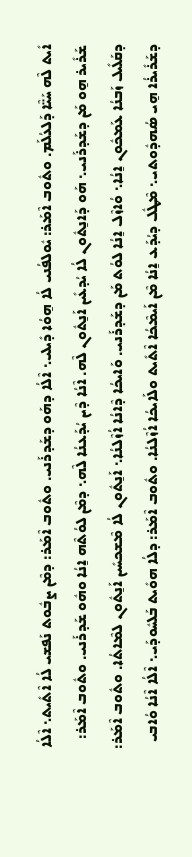ܐܺܝܬ ܠܶܗ ܚܰܝ̈ܶܐ ܕܰܠܥܳܠܰܡ. ܘܬܽܘܒ ܐܶܡܰܪ: ܝܽܘܠܦܳܢܝ ܠܳܐ ܗ̱ܘܳܐ ܕܺܝܠܝ܆ ܐܶܠܳܐ ܕܗܰܘ ܕܫܰܕܪܰܢܝ. ܘܬܽܘܒ ܐܶܡܰܪ: ܕܡܶܢ ܨܒܽܘܬ ܢܰܦܫܝ ܠܳܐ ܐܶܬܺܝܬ܆ ܐܶܠܳܐ ܫܰܪܺܝܪ ܗ̱ܘ ܡܰܢ ܕܫܰܕܪܰܢܝ܆ ܗܰܘ ܕܰܐܢ̱ܬܽܘܢ ܠܳܐ ܝܳܕܥܺܝܢ ܐܰܢ̱ܬܽܘܢ ܠܶܗ. ܐܶܢܳܐ ܕܶܝܢ ܝܳܕܰܥܢܳܐ ܠܶܗ܆ ܕܡܶܢ ܠܘܳܬܶܗ ܐ̱ܢܳܐ ܘܗܽܘ ܫܰܕܪܰܢܝ. ܘܬܽܘܒ ܐܶܡܰܪ: ܕܩܰܠܺܝܠ ܙܰܒܢܳܐ ܥܰܡܟܽܘܢ ܐ̱ܢܳܐ܆ ܘܳܐܙܶܠ ܐ̱ܢܳܐ ܠܘܳܬ ܡܰܢ ܕܫܰܕܪܰܢܝ. ܘܰܐܝܟܳܐ ܕܶܐܢܳܐ ܐܳܙܶܠܢܳܐ܆ ܐܰܢ̱ܬܽܘܢ ܠܳܐ ܡܶܫܟܚܺܝܢ ܐܰܢ̱ܬܽܘܢ ܠܡܶܐܬܳܐ. ܘܬܽܘܒ ܐܶܡܰܪ: ܕܫܰܪܺܝܪܳܐ ܗ̱ܝ ܣܳܗܕܽܘܬܝ܆ ܡܶܛܽܠ ܕܝܳܕܰܥ ܐ̱ܢܳܐ ܡܶܢ ܐܰܝܡܶܟܳܐ ܐܶܬܺܝܬ ܘܠܰܐܝܟܳܐ ܐܳܙܶܠܢܳܐ. ܘܬܽܘܒ ܐܶܡܰܪ: ܕܠܳܐ ܗܘܺܝܬ ܒܰܠܚܽܘܕܰܝ܆ ܐܶܠܳܐ ܐܶܢܳܐ ܘܳܐܒܝ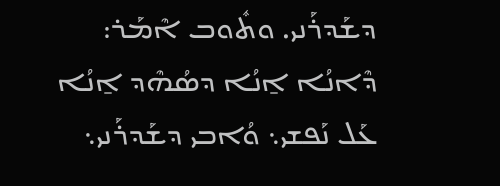ܕܫܰܕܪܰܢܝ. ܘܬܽܘܒ ܐܶܡܰܪ: ܕܶܐܢܳܐ ܐ̱ܢܳܐ ܕܣܳܗܶܕ ܐ̱ܢܳܐ ܥܰܠ ܢܰܦܫܝ܆ ܘܳܐܒܝ ܕܫܰܕܪܰܢܝ܆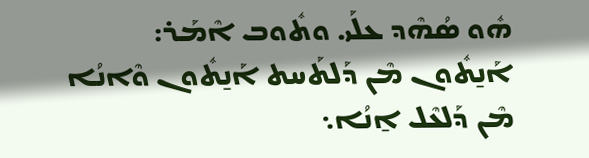ܗܽܘ ܣܳܗܶܕ ܥܠܰܝ. ܘܬܽܘܒ ܐܶܡܰܪ: ܐܰܢ̱ܬܽܘܢ ܡܶܢ ܕܰܠܬܰܚܬ ܐܰܢ̱ܬܽܘܢ ܘܶܐܢܳܐ ܡܶܢ ܕܰܠܥܶܠ ܐ̱ܢܳܐ܆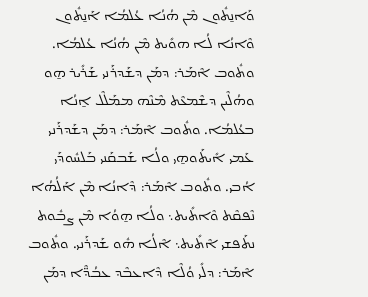ܘܰܐܢ̱ܬܽܘܢ ܡܶܢ ܗܳܢܳܐ ܥܳܠܡܳܐ ܐܰܢ̱ܬܽܘܢ ܘܶܐܢܳܐ ܠܳܐ ܗܘܺܝܬ ܡܶܢ ܗܳܢܳܐ ܥܳܠܡܳܐ. ܘܬܽܘܒ ܐܶܡܰܪ: ܕܡܰܢ ܕܫܰܕܪܰܢܝ ܫܰܪܺܝܪ ܗ̱ܘ ܘܗܳܠܶܝܢ ܕܫܶܡܥܶܬ ܡܶܢܶܗ ܡܡܰܠܶܠ ܐ̱ܢܳܐ ܒܥܳܠܡܳܐ. ܘܬܽܘܒ ܐܶܡܰܪ: ܕܡܰܢ ܕܫܰܕܪܰܢܝ ܥܰܡܝ ܐܺܝܬܰܘܗ̱ܝ ܘܠܳܐ ܫܰܒܩܰܢܝ ܒܰܠܚܽܘܕܰܝ ܐܳܒܝ. ܘܬܽܘܒ ܐܶܡܰܪ: ܕܶܐܢܳܐ ܡܶܢ ܐܰܠܳܗܳܐ ܢܶܦܩܶܬ ܘܶܐܬܺܝܬ܆ ܘܠܳܐ ܗ̱ܘܳܐ ܡܶܢ ܨܒܽܘܬ ܢܬܰܦܫܝ ܐܶܬܺܝܬ܆ ܐܶܠܳܐ ܗܽܘ ܫܰܕܪܰܢܝ. ܘܬܽܘܒ ܐܶܡܰܪ: ܕܠܺܝ ܘܳܠܶܐ ܕܶܐܥܒܶܕ ܥܒܳܕ̈ܶܐ ܕܡܰܢ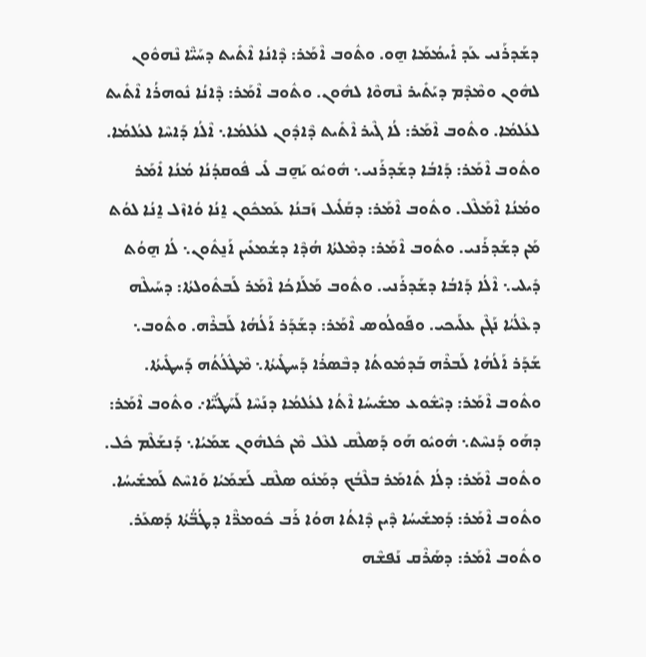ܕܫܰܕܪܰܢܝ ܥܰܕ ܐܺܝܡܳܡܰܐ ܗ̱ܘ. ܘܬܽܘܒ ܐܶܡܰܪ: ܕܶܐܢܳܐ ܐܶܬܺܝܬ ܕܚܰܝ̈ܶܐ ܢܶܗܘܽܘܢ ܠܗܽܘܢ ܘܡܶܕܶܡ ܕܝܰܬܺܝܪ ܢܶܗܘܶܐ ܠܗܽܘܢ. ܘܬܽܘܒ ܐܶܡܰܪ: ܕܶܐܢܳܐ ܢܽܘܗܪܳܐ ܐܶܬܺܝܬ ܠܥܳܠܡܳܐ. ܘܬܽܘܒ ܐܶܡܰܪ: ܠܳܐ ܓܶܝܪ ܐܶܬܺܝܬ ܕܶܐܕܽܘܢ ܠܥܳܠܡܳܐ܆ ܐܶܠܳܐ ܕܰܐܚܶܐ ܠܥܳܠܡܳܐ. ܘܬܽܘܒ ܐܶܡܰܪ: ܕܰܐܒܳܐ ܕܫܰܕܪܰܢܝ܆ ܗܽܘܝܽܘ ܝܰܗ̱ܒ ܠܺܝ ܦܽܘܩܕܳܢܳܐ ܡܳܢܳܐ ܐܺܡܰܪ ܘܡܳܢܳܐ ܐܶܡܰܠܶܠ. ܘܬܽܘܒ ܐܶܡܰܪ: ܕܩܰܠܺܝܠ ܙܰܒܢܳܐ ܥܰܡܟܽܘܢ ܐ̱ܢܳܐ ܘܳܐܙܶܠ ܐ̱ܢܳܐ ܠܘܳܬ ܡܰܢ ܕܫܰܕܪܰܢܝ. ܘܬܽܘܒ ܐܶܡܰܪ: ܕܡܶܠܬܳܐ ܗܳܕܶܐ ܕܫܳܡܥܺܝܢ ܐܰܢ̱ܬܽܘܢ܆ ܠܳܐ ܗ̱ܘܳܬ ܕܺܝܠܝ܆ ܐܶܠܳܐ ܕܰܐܒܳܐ ܕܫܰܕܪܰܢܝ. ܘܬܽܘܒ ܡܰܠܰܐܟܳܐ ܐܶܡܰܪ ܠܰܒܬܽܘܠܬܳܐ: ܕܚܰܝܠܶܗ ܕܥܶܠܳܝܳܐ ܢܰܓܶܢ ܥܠܰܝܟܝ. ܘܦܰܘܠܳܘܣ ܐܶܡܰܪ: ܕܫܰܕܰܪ ܐܰܠܳܗܳܐ ܠܰܒܪܶܗ. ܘܬܽܘܒ܆ ܫܰܕܰܪ ܐܰܠܳܗܳܐ ܠܰܒܪܶܗ ܒܰܕܡܽܘܬܳܐ ܕܒܶܣܪܳܐ ܕܰܚܛܺܝܬܳܐ܆ ܡܶܛܽܠܳܬܳܗ ܕܰܚܛܺܝܬܳܐ. ܘܬܽܘܒ ܐܶܡܰܪ: ܕܝܶܫܽܘܥ ܡܫܺܝܚܳܐ ܐܶܬܳܐ ܠܥܳܠܡܳܐ ܕܢܰܚܶܐ ܠܰܚܰܛܳܝ̈ܶܐ܇ ܘܬܽܘܒ ܐܶܡܰܪ: ܕܗܰܘ ܕܰܢܚܶܬ܆ ܗܽܘܝܽܘ ܗܰܘ ܕܰܣܠܶܩ ܠܥܶܠ ܡܶܢ ܟܽܠܗܽܘܢ ܫܡܰܝܳܐ܆ ܕܰܢܫܰܠܶܡ ܟܽܠ. ܘܬܽܘܒ ܐܶܡܰܪ: ܕܠܳܐ ܬܺܐܡܰܪ ܒܠܶܒܳܟ ܕܡܰܢܽܘ ܣܠܶܩ ܠܰܫܡܰܝܳܐ ܘܰܐܚܶܬ ܠܰܡܫܺܝܚܳܐ. ܘܬܽܘܒ ܐܶܡܰܪ: ܕܰܡܫܺܝܚܳܐ ܕܶܝܢ ܕܶܐܬܳܐ ܗܘܳܐ ܪܰܒ ܟܽܘܡܪ̈ܶܐ ܕܛܳܒ̈ܳܬܳܐ ܕܰܣܥܰܪ. ܘܬܽܘܒ ܐܶܡܰܪ: ܕܣܰܪܶܩ ܢܰܦܫܶܗ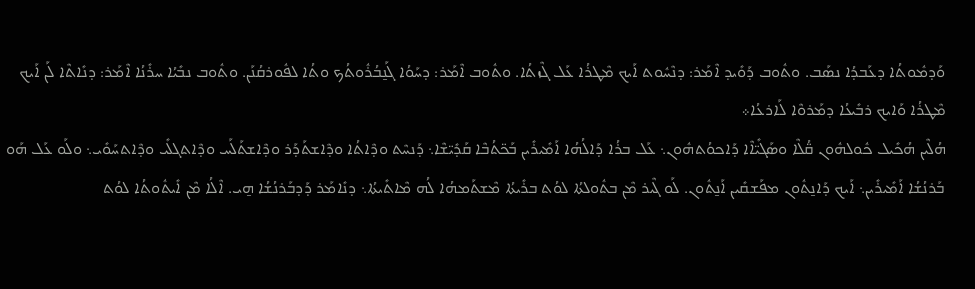ܘܰܕܡܽܘܬܳܐ ܕܥܰܒܕܳܐ ܢܣܰܒ. ܘܬܽܘܒ ܕܰܘܺܝܕ ܐܶܡܰܪ: ܕܢܶܚܽܘܬ ܐܰܝܟ ܡܶܛܪܳܐ ܥܰܠ ܓܶܙܬܳܐ. ܘܬܽܘܒ ܐܶܡܰܪ: ܕܚܰܘܳܐ ܓܰܢ̱ܒܳܪܽܘܬܳܟ ܘܬܳܐ ܠܦܽܘܪܩܳܢܰܢ. ܘܬܽܘܒ ܢܒܺܝܳܐ ܚܪܺܢܳܐ ܐܶܡܰܪ: ܕܢܺܐܬܶܐ ܠܰܢ ܐܰܝܟ ܡܶܛܪܳܐ ܘܰܐܝܟ ܪܒܺܝܥܳܐ ܕܡܰܪܘܶܐ ܠܰܐܪܥܳܐ܀
ܗܳܠܶܝܢ ܗܳܟܺܝܠ ܟܽܘܠܗܽܘܢ ܩ̈ܳܠܶܐ ܘܣܰܓܺܝ̈ܐܶܐ ܕܰܐܟܘܳܬܗܽܘܢ܆ ܥܰܠ ܒܪܳܐ ܕܰܐܠܳܗܳܐ ܐܰܡܺܝܪܺܝܢ ܒܰܟ̈ܬܳܒܶܐ ܩܰܕܺܝ̈ܫܶܐ܆ ܕܰܢܚܶܬ ܘܕܶܐܬܳܐ ܘܕܶܐܫܬܰܕܰܪ ܘܕܶܐܫܬܰܠܰܚ ܘܕܶܐܬܓܠܺܝ ܘܕܶܐܬܚܰܘܺܝ܆ ܘܠܰܘ ܥܰܠ ܗܰܘ ܒܰܪܢܳܫܳܐ ܐܰܡܺܝܪܺܝܢ܆ ܐܰܝܟ ܕܰܐܢ̱ܬܽܘܢ ܡܦܰܫܩܺܝܢ ܐܰܢ̱ܬܽܘܢ. ܠܰܘ ܓܶܝܪ ܡܶܢ ܒܬܽܘܠܬܳܐ ܠܘܳܬ ܒܪܺܝܬܳܐ ܡܶܫܬܰܡܗܳܐ ܠܳܗ ܡܶܐܬܺܝܬܳܐ܆ ܕܢܺܐܡܰܪ ܕܰܕܒܰܪܢܳܫܳܐ ܗ̱ܝ. ܐܶܠܳܐ ܡܶܢ ܐܺܝܬܽܘܬܳܐ ܠܘܳܬ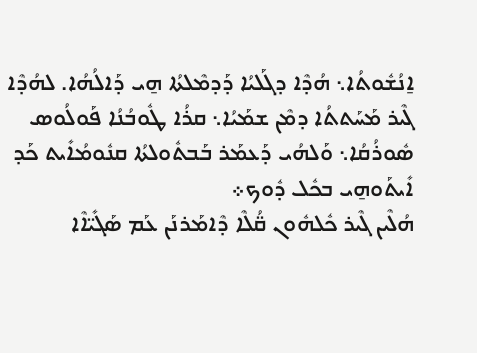ܐ̱ܢܳܫܽܘܬܳܐ܆ ܗܳܕܶܐ ܕܓܰܠܝܳܐ ܕܰܕܡܶܠܬܳܐ ܗ̱ܝ ܕܰܐܠܳܗܳܐ. ܠܗܳܕܶܐ ܓܶܝܪ ܡܰܚܰܬܬܳܐ ܕܡܶܢ ܫܡܰܝܳܐ܆ ܩܪܳܐ ܛܽܘܒܳܢܳܐ ܦܰܘܠܳܘܣ ܣܽܘܪܳܩܳܐ܆ ܘܰܠܗܳܝ ܕܰܥܡܰܪ ܒܰܒܬܽܘܠܬܳܐ ܩܢܽܘܡܳܐܺܝܬ ܟܰܕ ܐܺܝܬܰܘܗ̱ܝ ܒܟܽܠ ܕܽܘܟ܀
ܗܳܠܶܝܢ ܓܶܝܪ ܟܽܠܗܽܘܢ ܩ̈ܳܠܶܐ ܕܶܐܡܰܪܢܰܢ ܥܰܡ ܣܰܓܺܝ̈ܐܶܐ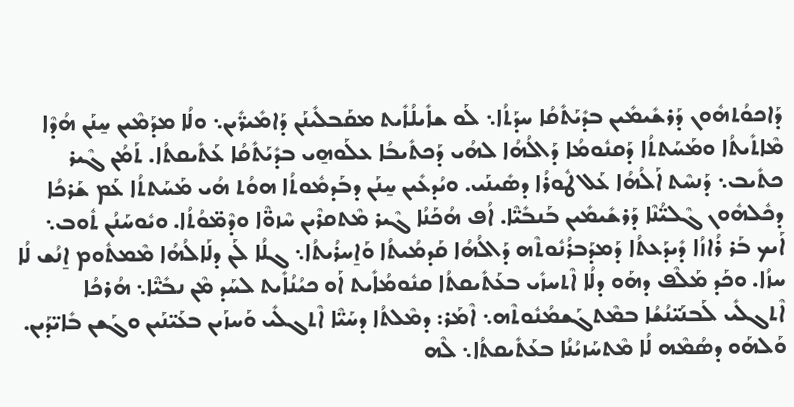ܕܰܐܟܘܳܬܗܽܘܢ ܕܰܪܫܺܝܡܺܝܢ ܒܕܺܝܰܬܺܩܳܐ ܚܕܰܬܳܐ܆ ܠܰܘ ܫܐܺܝܠܳܐܺܝܬ ܡܩܰܒܠܺܝܢܰܢ ܕܰܐܡܺܝܪ̈ܺܝܢ܆ ܘܠܳܐ ܡܕܰܡܶܝܢ ܚ̱ܢܰܢ ܗܳܕܶܐ ܡܶܐܬܺܝܬܳܐ ܘܡܰܚܰܬܬܳܐ ܕܰܩܢܽܘܡܳܐ ܕܰܐܠܳܗܳܐ ܠܗܳܝ ܕܰܟܬܺܝܒܳܐ ܥܠܰܘܗ̱ܝ ܒܕܺܝܰܬܺܩܳܐ ܥܰܬܺܝܩܬܳܐ. ܬܰܡܳܢ ܓܶܝܪ ܟܬܺܝܒ܆ ܕܰܢܚܶܬ ܐܰܠܳܗܳܐ ܥܰܠ ܛܽܘܪܳܐ ܕܣܺܝܢܰܝ. ܘܝܳܕܥܺܝܢ ܚ̱ܢܰܢ ܕܒܰܕܡܽܘܬܳܐ ܗܘܳܬ ܗܳܝ ܡܰܚܰܬܬܳܐ ܥܰܡ ܫܰܪܟܳܐ ܕܟܽܠܗܽܘܢ ܓܶܠܝ̈ܳܢܶܐ ܕܰܪܫܺܝܡܺܝܢ ܒܰܢܒܺܝ̈ܶܐ. ܐܳܦ ܗܳܟܰܢܳܐ ܓܶܝܪ ܡܶܬܩܪܶܝܢ ܚܶܙܘ̈ܶܐ ܘܕܶܡ̈ܘܳܬܳܐ. ܘܝܽܘܚܰܢܳܢ ܬܽܘܒ܆ ܐܰܝܟ ܒܰܪ ܪܳܐܙܳܐ ܕܺܝܕܰܥܬܳܐ ܕܰܡܕܰܒܪܳܢܽܘܬܶܗ ܕܰܐܠܳܗܳܐ ܩܰܕܡܳܝܬܳܐ ܘܰܐ̱ܚܪܳܝܬܳܐ܆ ܓܠܳܐ ܠܰܢ ܕܠܰܐܠܳܗܳܐ ܡܶܡܬܽܘܡ ܐ̱ܢܳܫ ܠܳܐ ܚܙܳܐ. ܘܟܰܕ ܡܰܠܶܦ ܕܗܰܘ ܕܠܳܐ ܐܶܬܚܙܺܝ ܒܥܰܬܺܝܩܬܳܐ ܩܢܽܘܡܳܐܺܝܬ ܐܰܘ ܟܝܳܢܳܐܺܝܬ ܠܚܰܕ ܡܶܢ ܢܒܺܝ̈ܶܐ܆ ܗܳܪܟܳܐ ܐܶܬܓܠܺܝ ܠܰܒܢܰܝ̈ܢܳܫܳܐ ܒܡܶܬܓܰܫܡܳܢܽܘܬܶܗ܆ ܐܶܡܰܪ: ܕܡܶܠܬܳܐ ܕܚܰܝ̈ܶܐ ܐܶܬܓܠܺܝ ܘܰܚܙܰܝܢ ܒܥܰܝ̈ܢܰܝܢ ܘܓܰܫܢ ܒܺܐܝ̈ܕܰܝܢ. ܘܰܠܗܰܘ ܕܣܳܡܶܗ ܠܳܐ ܡܶܬܚܰܙܝܳܢܳܐ ܒܥܰܬܺܝܩܬܳܐ܆ ܠܶܗ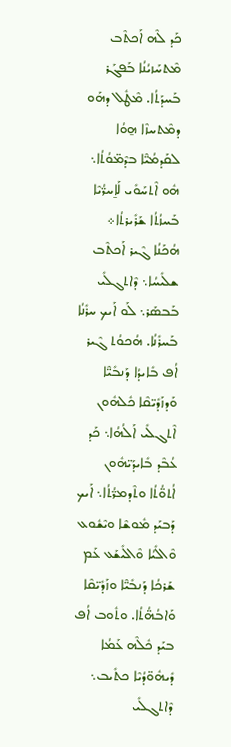ܟܰܕ ܠܶܗ ܐܰܟܬܶܒ ܡܶܬܚܰܙܝܳܢܳܐ ܒܰܦܓܰܪ ܒܰܚܕܰܬܳܐ. ܡܶܛܽܠ ܕܗܰܘ ܕܡܶܬܚܙܶܐ ܗ̱ܘܳܐ ܠܩܰܕܡܳܝ̈ܶܐ ܒܕܶܡ̈ܘܳܬܳܐ܆ ܗܽܘ ܐܶܬܚܰܘܺܝ ܠܰܐ̱ܚܪ̈ܳܝܶܐ ܒܰܚܙܳܬܳܐ ܫܰܪܺܝܪܬܳܐ܀
ܗܳܟܰܢܳܐ ܓܶܝܪ ܐܰܟܬܶܒ ܫܠܺܝܚܳܐ܆ ܕܶܐܬܓܠܺܝ ܒܰܒܣܰܪ܆ ܠܰܘ ܐܰܝܟ ܚܪܺܢܳܐ ܒܰܚܪܺܢܳܐ. ܗܳܟܘܳܬ ܓܶܝܪ ܐܳܦ ܒܺܐܝܕܳܐ ܕܰܢܒܺܝ̈ܶܐ ܘܰܕܙܰܕܺܝ̈ܩܶܐ ܟܽܠܗܽܘܢ ܐܶܬܓܠܺܝ ܐܰܠܳܗܳܐ܆ ܟܰܕ ܥܳܒܶܕ ܒܺܐܝܕܰܝ̈ܗܽܘܢ ܐܳܬܘ̈ܳܬܳܐ ܘܬܶܕܡܪ̈ܳܬܳܐ܆ ܐܰܝܟ ܕܰܒܝܰܕ ܡܽܘܫܶܐ ܘܝܶܫܽܘܥ ܘܶܐܠܺܝܳܐ ܘܶܐܠܺܝܫܰܥ ܥܰܡ ܫܰܪܟܳܐ ܕܰܢܒܺܝ̈ܶܐ ܘܙܰܕܺܝ̈ܩܶܐ ܘܰܐܒܳܗ̈ܳܬܳܐ. ܘܬܽܘܒ ܐܳܦ ܒܝܰܕ ܟܽܠܶܗ ܥܰܡܳܐ ܕܺܝܗܽܘ̈ܕܳܝܶܐ ܟܬܺܝܒ܆ ܕܶܐܬܓܠܺܝ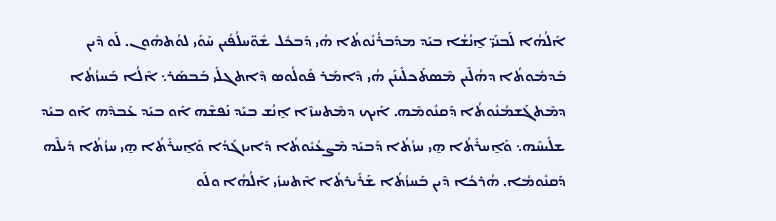ܐܰܠܳܗܳܐ ܠܰܒܢܰܝ̈ ܐ̱ܢܳܫܳܐ ܒܝܰܕ ܡܕܰܒܪܳܢܽܘܬܳܐ ܗܳܝ ܕܰܒܟܽܠ ܫܽܘ̈ܚܠܳܦܺܝܢ ܚܰܘܺܝ ܠܘܳܬܗܽܘܢ. ܠܰܘ ܕܶܝܢ ܒܰܕܡܽܘܬܳܐ ܕܗܳܠܶܝܢ ܡܶܣܬܰܟܠܺܝܢܰܢ ܗܳܝ ܕܶܐܡܰܪ ܦܰܘܠܳܘܣ ܕܶܐܬܓܠܺܝ ܒܰܒܣܰܪ܆ ܐܶܠܳܐ ܒܰܚܙܳܬܳܐ ܕܡܶܬܓܰܫܡܳܢܽܘܬܳܐ ܕܰܩܢܽܘܡܶܗ. ܐܰܝܟ ܕܡܶܬܚܙܶܐ ܐ̱ܢܳܫ ܒܝܰܕ ܢܰܦܫܶܗ ܐܰܘ ܒܝܰܕ ܥܰܒܕܶܗ ܐܰܘ ܒܝܰܕ ܫܠܺܝܚܶܗ܆ ܘܰܐ̱ܚܪܺܬܳܐ ܗ̱ܝ ܚܙܳܬܳܐ ܕܰܒܝܰܕ ܡܶܨܥܳܝܽܘܬܳܐ ܕܺܐܝܙܓܰܕܳܐ ܘܰܐ̱ܚܪܺܬܳܐ ܗ̱ܝ ܚܙܳܬܳܐ ܕܺܝܠܶܗ ܕܰܩܢܽܘܡܳܐ. ܗܳܪܟܳܐ ܕܶܝܢ ܒܰܚܙܳܬܳܐ ܫܰܪܺܝܪܬܳܐ ܐܶܬܚܙܺܝ ܐܰܠܳܗܳܐ ܘܠܰܘ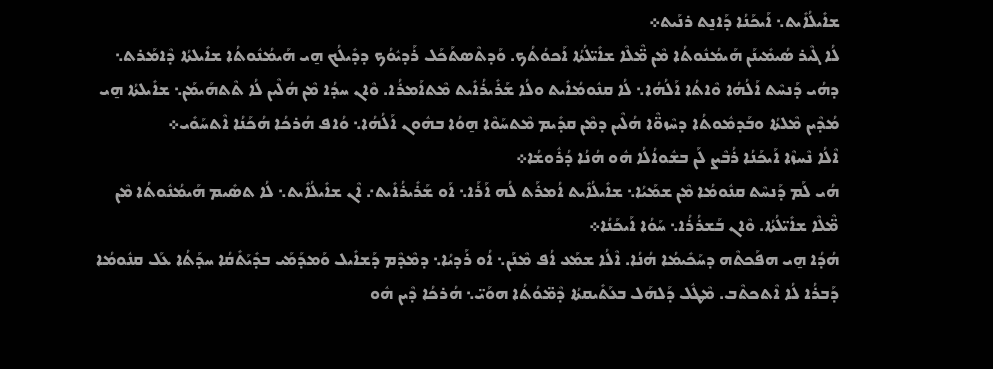ܫܐܺܝܠܳܐܺܝܬ܆ ܐܰܝܟܰܢܳܐ ܕܰܐܢ̱ܬ ܪܢܰܝܬ܀
ܠܳܐ ܓܶܝܪ ܣܳܝܡܺܝܢܰܢ ܗܰܝܡܳܢܽܘܬܳܐ ܡܶܢ ܡ̈ܶܠܶܐ ܫܐܺܝ̈ܠܳܬܳܐ ܐܰܟܘܳܬܳܟ. ܘܰܕܬܶܣܬܰܟܰܠ ܪܰܕܝܽܘܳܟ ܕܕܺܝܠܳܟ ܗ̱ܝ ܗܰܝܡܳܢܽܘܬܳܐ ܫܐܺܝܠܬܳܐ ܕܶܐܡܰܪܬ܆ ܕܗܳܝ ܕܰܢܚܶܬ ܐܰܠܳܗܳܐ ܘܶܐܬܳܐ ܐܰܠܳܗܳܐ܆ ܠܳܐ ܩܢܽܘܡܳܐܺܝܬ ܘܠܳܐ ܫܰܪܺܝܪܳܐܺܝܬ ܡܶܬܐܰܡܪܳܐ. ܘܶܐܢ ܚܕܳܐ ܡܶܢ ܗܳܠܶܝܢ ܠܳܐ ܬܶܬܗܰܝܡܰܢ܆ ܫܐܺܝܠܬܳܐ ܗ̱ܝ ܡܳܕܶܝܢ ܡܶܠܬܳܐ ܘܒܰܕܡܽܘܬܳܐ ܕܚܶܙܘ̈ܶܐ ܗܳܠܶܝܢ ܕܡܶܢ ܩܕܺܝܡ ܡܶܬܚܰܘܶܐ ܗ̱ܘܳܐ ܒܗܽܘܢ ܐܰܠܳܗܳܐ܆ ܘܳܐܦ ܗܳܪܟܳܐ ܗܳܟܰܢܳܐ ܐܶܬܚܰܘܺܝ܀
ܐܶܠܳܐ ܢܶܚܙܶܐ ܐܰܝܟܰܢܳܐ ܪܳܒܶܨ ܠܰܢ ܒܫܽܘܐܳܠܳܐ ܗܽܘ ܗܳܢܳܐ ܕܳܪܽܘܫܳܐ܀
ܗܳܝ ܠܰܡ ܕܰܢܚܶܬ ܩܢܽܘܡܳܐ ܡܶܢ ܫܡܰܝܳܐ܆ ܫܐܺܝܠܳܐܺܝܬ ܐܳܡܪܰܬ ܠܳܗ ܐܰܪܰܐ܆ ܐܰܘ ܫܰܪܺܝܪܳܐܺܝܬ܇ ܐܶܢ ܫܐܺܝܠܳܐܺܝܬ܆ ܠܳܐ ܬܣܺܝܡ ܗܰܝܡܳܢܽܘܬܳܐ ܡܶܢ ܡ̈ܶܠܶܐ ܫܐܺܝ̈ܠܳܬܳܐ. ܘܶܐܢ ܒܰܫܪܳܪܳܐ܆ ܚܰܘܳܐ ܐܰܝܟܰܢܳܐ܀
ܗܳܕܳܐ ܗ̱ܝ ܗܦܰܟܬܶܗ ܕܚܰܟܺܝܡܳܐ ܗܳܢܳܐ. ܐܶܠܳܐ ܫܡܰܥ ܐܳܦ ܡܶܢܰܢ܆ ܐܳܘ ܪܰܕܝܳܐ܆ ܕܡܶܕܶܡ ܕܰܫܐܺܝܠ ܘܰܡܕܰܡܰܝ ܒܕܺܝܰܬܺܩܳܐ ܚܕܰܬܳܐ ܥܰܠ ܩܢܽܘܡܳܐ ܕܰܒܪܳܐ ܠܳܐ ܐܶܬܟܬܶܒ. ܡܶܛܽܠ ܕܰܠܗܰܠ ܒܥܰܬܺܝܩܬܳܐ ܕܶܡ̈ܘܳܬܳܐ ܗܘܰܝ̈܆ ܗܳܪܟܳܐ ܕܶܝܢ ܗܽܘ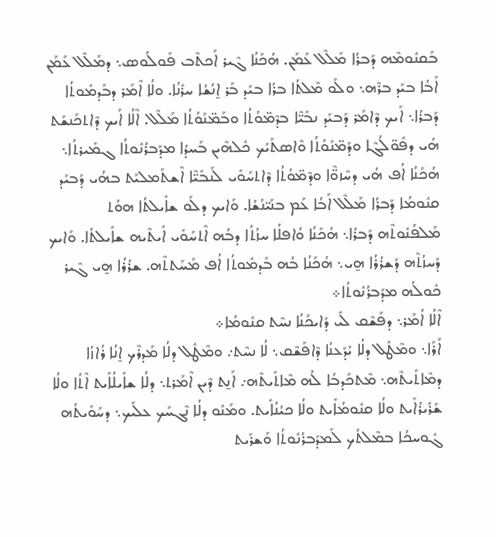ܒܰܩܢܽܘܡܶܗ ܕܰܒܪܳܐ ܡܰܠܶܠ ܥܰܡܰܢ. ܗܳܟܰܢܳܐ ܓܶܝܪ ܐܰܟܬܶܒ ܦܰܘܠܳܘܣ܆ ܕܡܰܠܶܠ ܥܰܡܰܢ ܐܰܒܳܐ ܒܝܰܕ ܒܪܶܗ܆ ܘܠܰܘ ܡܶܠܬܳܐ ܒܪܳܐ ܒܝܰܕ ܒܰܪ ܐ̱ܢܳܫܳܐ ܚܪܺܢܳܐ. ܘܠܳܐ ܐܶܡܰܪ ܕܒܰܕܡܽܘܬܳܐ ܕܰܒܪܳܐ܆ ܐܰܝܟ ܕܶܐܡܰܪ ܕܰܒܝܰܕ ܢܒܺܝ̈ܶܐ ܒܕܶܡ̈ܘܳܬܳܐ ܘܒܰܡ̈ܢܰܘܳܬܳܐ ܡܰܠܶܠ. ܐܶܠܳܐ ܐܰܝܟ ܕܶܐܬܟܰܢܫܰܬ ܗܳܝ ܕܦܽܘ̈ܠܳܓܶܐ ܘܕܰܡ̈ܢܰܘܳܬܳܐ ܘܶܐܣܬܰܝܰܟ ܟܽܠܗܶܝܢ ܒܰܚܕܳܐ ܡܕܰܒܪܳܢܽܘܬܳܐ ܓܡܺܝܪܬܳܐ܆ ܗܳܟܰܢܳܐ ܐܳܦ ܗܳܝ ܕܚܶܙܘ̈ܶܐ ܘܕܶܡ̈ܘܳܬܳܐ ܕܶܐܬܚܰܘܺܝ ܠܰܢܒܺܝ̈ܶܐ ܐܶܫܬܰܡܠܝܰܬ ܒܗܳܝ ܕܰܒܝܰܕ ܩܢܽܘܡܳܐ ܕܰܒܪܳܐ ܡܰܠܶܠ ܐܰܒܳܐ ܥܰܡ ܒܢܰܝ̈ܢܳܫܳܐ. ܘܰܐܝܟ ܕܠܰܘ ܫܐܺܝܠܬܳܐ ܗܘܳܬ ܡܰܠܦܳܢܽܘܬܶܗ ܕܰܒܪܳܐ܆ ܗܳܟܰܢܳܐ ܘܳܐܦܠܳܐ ܚܙܳܬܳܐ ܕܒܳܗ ܐܶܬܚܰܘܺܝ ܐܺܝܬܶܝܗ ܫܐܺܝܠܬܳܐ. ܘܰܐܝܟ ܕܰܚܙܳܬܶܗ ܕܰܫܪܳܪܳܐ ܗ̱ܝ܆ ܗܳܟܰܢܳܐ ܒܳܗ ܒܰܕܡܽܘܬܳܐ ܐܳܦ ܡܰܚܰܬܬܶܗ. ܫܪܳܪܳܐ ܗ̱ܝ ܓܶܝܪ ܟܽܘܠܳܗ ܡܕܰܒܪܳܢܽܘܬܳܐ܀
ܐܶܠܳܐ ܐܳܡܰܪ܆ ܕܦܰܫܶܩ ܠܺܝ ܕܰܐܝܟܰܢܳܐ ܢܚܶܬ ܩܢܽܘܡܳܐ܀
ܐܰܪܰܐ܆ ܘܡܶܛܽܠ ܕܠܳܐ ܝܳܕܰܥܢܳܐ ܕܶܐܦܰܫܶܩ܆ ܠܳܐ ܢܚܶܬ܇ ܘܡܶܛܽܠ ܕܠܳܐ ܡܰܕܪܶܟ ܐ̱ܢܳܐ ܪܳܐܙܳܐ ܕܡܶܐܬܺܝܬܶܗ܆ ܡܶܬܟܰܕܒܳܐ ܠܳܗ ܡܶܐܬܺܝܬܶܗ܇ ܐܰܢ̱ܬ ܕܶܝܢ ܐܶܡܰܪܬ܆ ܕܠܳܐ ܫܐܺܝܠܳܐܺܝܬ ܐܶܬܳܐ ܘܠܳܐ ܫܰܪܺܝܪܳܐܺܝܬ ܘܠܳܐ ܩܢܽܘܡܳܐܺܝܬ ܘܠܳܐ ܟܝܳܢܳܐܺܝܬ. ܘܡܰܢܽܘ ܕܠܳܐ ܢܶܓܚܰܟ ܥܠܰܝܟ܆ ܕܚܰܘܺܝܬܳܗ ܓܽܘܚܟܳܐ ܒܡܶܠܬܳܟ ܠܰܡܕܰܒܪܳܢܽܘܬܳܐ ܘܰܫܪܰܝܬ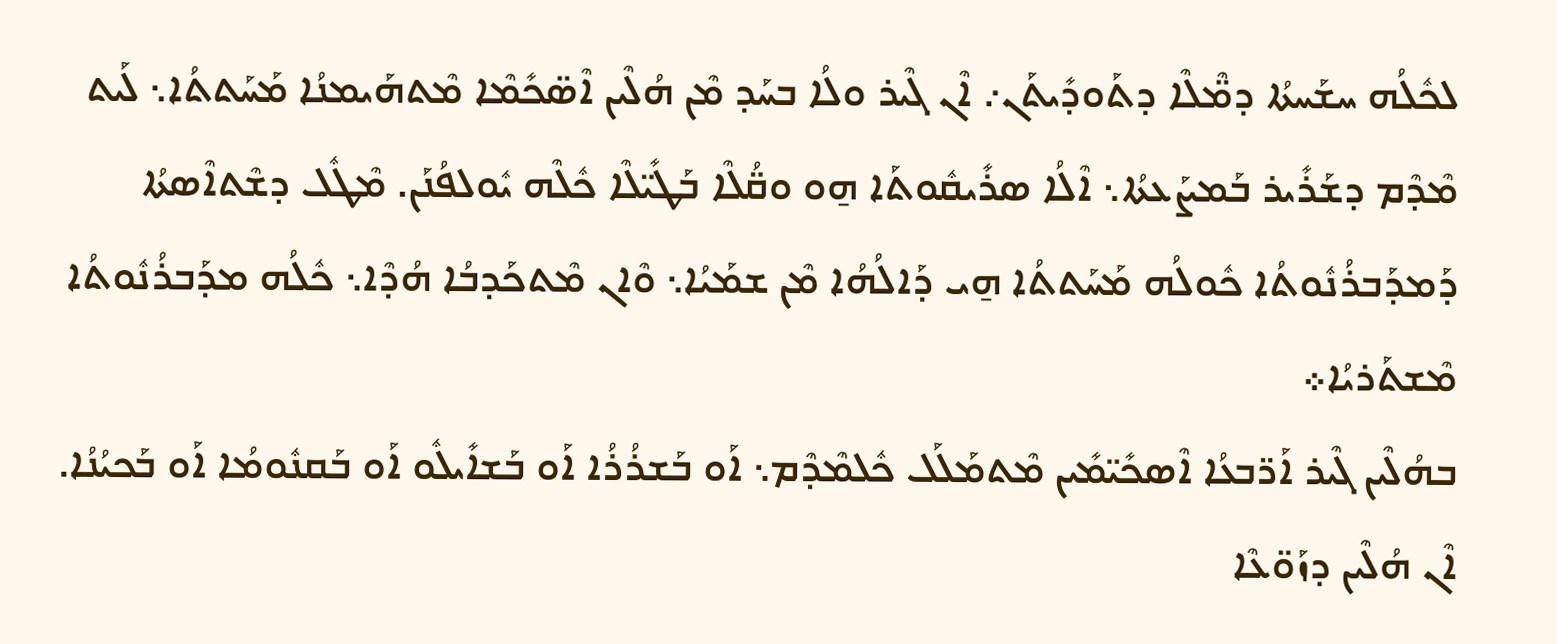ܠܟܽܠܳܗ ܚܫܰܚܬܳܐ ܕܡ̈ܶܠܶܐ ܕܬܰܘܕܺܝܬܰܢ܇ ܐܶܢ ܓܶܝܪ ܘܠܳܐ ܒܚܰܕ ܡܶܢ ܗܳܠܶܝܢ ܐܶܣ̈ܟܺܡܶܐ ܡܶܬܗܰܝܡܢܳܐ ܡܰܚܰܬܬܳܐ܆ ܠܰܝܬ ܡܶܕܶܡ ܕܫܰܪܺܝܪ ܒܰܡܨܰܥܬܳܐ܆ ܐܶܠܳܐ ܣܪܺܝܩܽܘܬܰܐ ܗ̱ܘ ܘܩ̈ܳܠܶܐ ܒܰܛܺܝ̈ܠܶܐ ܟܽܠܶܗ ܝܽܘܠܦܳܢܰܢ. ܡܶܛܽܠ ܕܫܶܬܐܶܣܬܳܐ ܕܰܡܕܰܒܪܳܢܽܘܬܳܐ ܟܽܘܠܳܗ ܡܰܚܰܬܬܳܐ ܗ̱ܝ ܕܰܐܠܳܗܳܐ ܡܶܢ ܫܡܰܝܳܐ܆ ܘܶܐܢ ܡܶܬܟܰܕܒܳܐ ܗܳܕܶܐ܆ ܟܽܠܳܗ ܡܕܰܒܪܳܢܽܘܬܳܐ ܡܶܫܬܰܪܝܳܐ܀
ܒܗܳܠܶܝܢ ܓܶܝܪ ܐܰܪ̈ܒܥܳܐ ܐܶܣܟܺܝ̈ܡܺܝܢ ܡܶܬܡܰܠܰܠ ܟܽܠܡܶܕܶܡ܆ ܐܰܘ ܒܰܫܪܳܪܳܐ ܐܰܘ ܒܰܫܐܺܝܠܽܘ ܐܰܘ ܒܰܩܢܽܘܡܳܐ ܐܰܘ ܒܰܟܝܳܢܳܐ. ܐܶܢ ܗܳܠܶܝܢ ܕܙܰܘ̈ܥܶܐ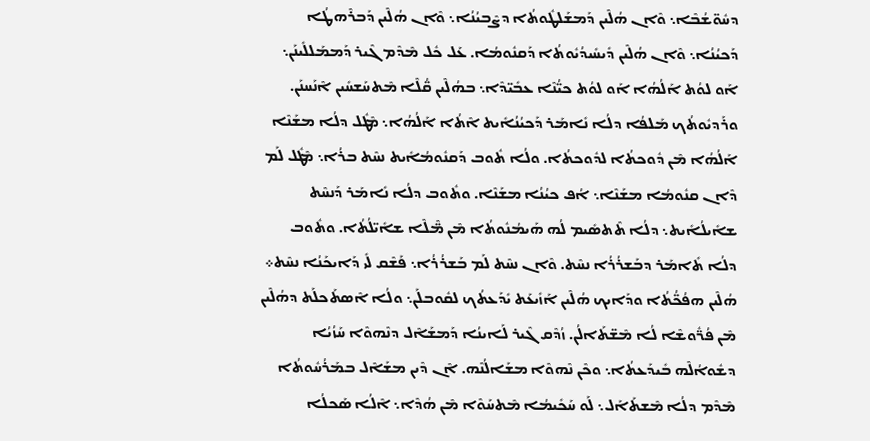ܕܚܽܘ̈ܫܳܒܶܐ܆ ܘܶܐܢ ܗܳܠܶܝܢ ܕܰܡܫܰܠܛܽܘܬܳܐ ܕܨܶܒܝܳܢܳܐ܆ ܘܶܐܢ ܗܳܠܶܝܢ ܕܰܒܪܶܗܛܳܐ ܕܰܟܝܳܢܳܐ܆ ܘܶܐܢ ܗܳܠܶܝܢ ܕܺܝܚܺܝܕܳܝܽܘܬܳܐ ܕܰܩܢܽܘܡܳܐ. ܥܰܠ ܟܽܠ ܡܶܕܶܡ ܓܶܝܪ ܕܰܡܡܰܠܠܺܝܢܰܢ܆ ܐܰܘ ܠܘܳܬ ܐܰܠܳܗܳܐ ܐܰܘ ܠܘܳܬ ܟܝ̈ܳܢܶܐ ܥܒܺܝ̈ܕܶܐ܆ ܒܗܳܠܶܝܢ ܩ̈ܳܠܶܐ ܡܶܬܚܰܫܚܺܝܢ ܐܶܢܰܚܢܰܢ. ܘܪܰܕܝܽܘܬܳܟ ܡܰܠܦܳܐ ܕܠܳܐ ܢܺܐܡܰܪ ܕܰܟܝܳܢܳܐܺܝܬ ܐܶܬܳܐ ܐܰܠܳܗܳܐ܆ ܡܶܛܽܠ ܕܠܳܐ ܡܫܰܢܶܐ ܐܰܠܳܗܳܐ ܡܶܢ ܕܽܘܟܬܳܐ ܠܕܽܘܟܬܳܐ. ܘܠܳܐ ܬܽܘܒ ܕܰܩܢܽܘܡܳܐܺܝܬ ܢܚܶܬ ܒܪܳܐ܆ ܡܶܛܽܠ ܠܰܡ ܕܶܐܢ ܩܢܽܘܡܳܐ ܡܫܰܢܶܐ܆ ܐܳܦ ܟܝܳܢܳܐ ܡܫܰܢܶܐ. ܘܬܽܘܒ ܕܠܳܐ ܢܺܐܡܰܪ ܕܰܢܚܶܬ ܫܐܺܝܠܳܐܺܝܬ܆ ܕܠܳܐ ܬܶܬܣܺܝܡ ܠܳܗ ܗܰܝܡܳܢܽܘܬܳܐ ܡܶܢ ܡ̈ܶܠܶܐ ܫܐܺܝ̈ܠܳܬܳܐ. ܘܬܽܘܒ ܕܠܳܐ ܬܺܐܡܰܪ ܕܒܰܫܪܳܪܳܐ ܢܚܶܬ. ܘܶܐܢ ܢܚܶܬ ܠܰܡ ܒܰܫܪܳܪܳܐ܆ ܦܰܫܶܩ ܠܺܝ ܕܰܐܝܟܰܢܳܐ ܢܚܶܬ܀
ܗܳܠܶܝܢ ܗܦܳܟ̈ܳܬܳܐ ܘܕܰܐܝܟ ܗܳܠܶܝܢ ܐܰܙܺܝܥܰܬ ܝܺܕܰܥܬܳܟ ܠܩܽܘܒܠܰܢ܆ ܘܠܳܐ ܐܶܣܬܰܟܠܰܬ ܕܗܳܠܶܝܢ ܡܶܢ ܦܳܪ̈ܽܘܫܶܐ ܠܳܐ ܡܶܫ̈ܬܰܐܠܳܢ. ܙܳܕܶܩ ܓܶܝܪ ܠܰܐܝܢܳܐ ܕܰܡܫܰܐܶܠ ܕܢܶܗܘܶܐ ܚܰܙܳܝܳܐ ܕܫܽܘܐܳܠܶܗ ܒܺܝܕܰܥܬܳܐ܆ ܘܟܶܢ ܢܶܗܘܶܐ ܡܫܰܐܠܳܢܶܗ. ܐܶܢ ܕܶܝܢ ܡܫܰܐܶܠ ܒܡܰܪܳܚܽܘܬܳܐ ܡܶܕܶܡ ܕܠܳܐ ܡܶܫܬܰܐܰܠ܆ ܠܰܘ ܚܰܟܺܝܡܳܐ ܡܶܬܚܰܘܶܐ ܡܶܢ ܗܳܕܶܐ܆ ܐܶܠܳܐ ܣܰܟܠܳܐ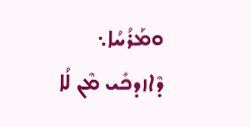ܘܡܰܪܳܚܳܐ܆ ܕܶܐܙܕܟܺܝ ܡܶܢ ܠܳܐ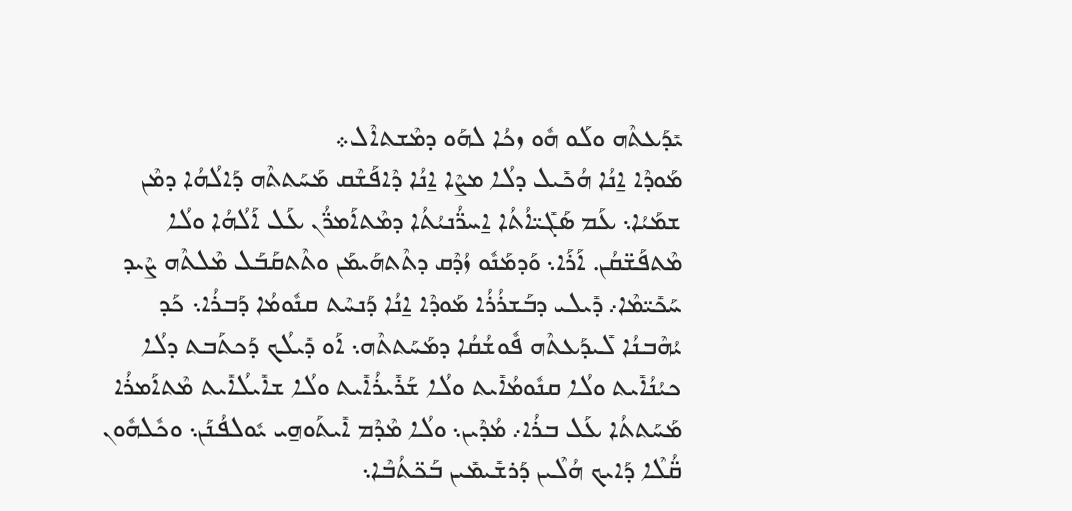ܝܺܕܰܥܬܶܗ ܘܠܰܘ ܗܽܘ ܙܟܳܐ ܠܗܰܘ ܕܡܶܫܬܐܶܠ܀
ܡܰܘܕܶܐ ܐ̱ܢܳܐ ܗܳܟܺܝܠ ܕܠܳܐ ܡܨܶܐ ܐ̱ܢܳܐ ܕܶܐܦܰܫܶܩ ܡܰܚܰܬܬܶܗ ܕܰܐܠܳܗܳܐ ܕܡܶܢ ܫܡܰܝܳܐ܆ ܥܰܡ ܣܰܓܺܝ̈ܐܳܬܳܐ ܐ̱ܚܪ̈ܳܢܝܳܬܳܐ ܕܡܶܬܐܰܡܪ̈ܳܢ ܥܰܠ ܐܰܠܳܗܳܐ ܘܠܳܐ ܡܶܬܦܰܫ̈ܩܳܢ. ܐܰܪܰܐ܆ ܘܰܕܡܰܢܽܘ ܙܳܕܶܩ ܕܬܶܬܗܰܝܡܰܢ ܘܬܶܬܩܰܒܰܠ ܡܶܠܬܶܗ ܨܶܝܕ ܚܰܟܺܝ̈ܡܶܐ܇ ܕܺܝܠܝ ܕܒܰܫܪܳܪܳܐ ܡܰܘܕܶܐ ܐ̱ܢܳܐ ܕܰܢܚܶܬ ܩܢܽܘܡܳܐ ܕܰܒܪܳܐ܆ ܟܰܕ ܝܳܗܶܒܢܳܐ ܠܺܝܕܰܥܬܶܗ ܦܽܘܫܳܩܳܐ ܕܡܰܚܰܬܬܶܗ܆ ܐܰܘ ܕܺܝܠܳܟ ܕܰܟܬܰܒܬ ܕܠܳܐ ܟܝܳܢܳܐܺܝܬ ܘܠܳܐ ܩܢܽܘܡܳܐܺܝܬ ܘܠܳܐ ܫܰܪܺܝܪܳܐܺܝܬ ܘܠܳܐ ܫܐܺܝܠܳܐܺܝܬ ܡܶܬܐܰܡܪܳܐ ܡܰܚܰܬܬܳܐ ܥܰܠ ܒܪܳܐ܇ ܡܳܕܶܝܢ܆ ܘܠܳܐ ܡܶܕܶܡ ܐܺܝܬܰܘܗ̱ܝ ܝܽܘܠܦܳܢܰܢ܆ ܘܟܽܠܗܽܘܢ ܩ̈ܳܠܶܐ ܕܰܐܝܟ ܗܳܠܶܝܢ ܕܰܪܫܺܝܡܺܝܢ ܒܰܟ̈ܬܳܒܶܐ܆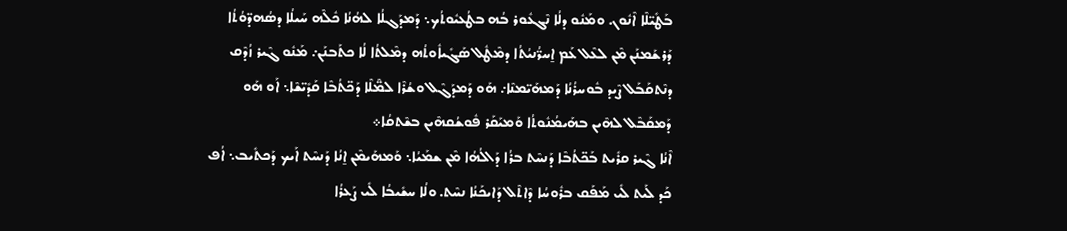ܒܰܛܺܝ̈ܠܶܐ ܐܶܢܽܘܢ. ܘܡܰܢܽܘ ܕܠܳܐ ܢܶܓܥܽܘܪ ܒܳܗ ܒܛܳܥܝܽܘܬܳܟ܆ ܕܰܡܕܰܓܠܳܐ ܠܗܳܢܳܐ ܟܽܠܶܗ ܚܰܝܠܳܐ ܕܣܳܗܕ̈ܘܳܬܳܐ ܕܰܪܫܰܡܢܰܢ ܡܶܢ ܠܥܶܠ ܥܰܡ ܐ̱ܚܪ̈ܳܢܝܳܬܳܐ ܕܡܶܛܽܠ ܣܰܓܺܝܐܽܘܬܳܗ ܕܡܶܠܬܳܐ ܠܳܐ ܟܬܰܒܢܰܢ܇ ܡܰܢܽܘ ܓܶܝܪ ܙܳܕܶܩ ܕܢܶܬܩܰܒܰܠ ܨܶܝܕ ܒܽܘܚܪܳܢܳܐ ܕܰܡܗܰܝ̈ܡܢܶܐ܇ ܗܰܘ ܕܰܡܕܰܓܶܠ ܘܫܳܪܶܐ ܠܡ̈ܶܠܶܐ ܕܰܟ̈ܬܳܒܶܐ ܩܰܕܺܝ̈ܫܶܐ܆ ܐܰܘ ܗܰܘ ܕܰܡܩܰܒܶܠ ܠܗܶܝܢ ܒܗܰܝܡܳܢܽܘܬܳܐ ܘܰܡܝܰܩܰܪ ܦܽܘܫܳܩܗܶܝܢ ܒܫܶܬܩܳܐ܀
ܐܶܢܳܐ ܓܶܝܪ ܩܪܺܝܬ ܒܰܟ̈ܬܳܒܶܐ ܕܰܢܚܶܬ ܒܪܳܐ ܕܰܐܠܳܗܳܐ ܡܶܢ ܫܡܰܝܳܐ܆ ܘܰܡܗܰܝܡܶܢ ܐ̱ܢܳܐ ܕܰܢܚܶܬ ܐܰܝܟ ܕܰܟܬܺܝܒ܆ ܐܳܦ ܟܰܕ ܠܰܝܬ ܠܺܝ ܡܰܦܰܩ ܒܪܽܘܚܳܐ ܕܶܐܬܶܠ ܕܰܐܝܟܰܢܳܐ ܢܚܶܬ. ܘܠܳܐ ܚܫܺܝܒܳܐ ܠܺܝ ܨܰܥܪܳܐ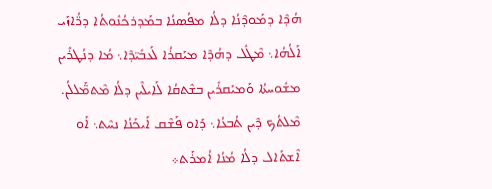ܗܳܕܶܐ ܕܡܰܘܕܶܢܳܐ ܕܠܳܐ ܡܦܳܣܢܳܐ ܒܡܰܕܪܟܳܢܽܘܬܳܐ ܕܪ̈ܳܐܙܰܝ ܐܰܠܳܗܳܐ܆ ܡܶܛܽܠ ܕܗܳܕܶܐ ܡܝܰܩܪܳܐ ܠܰܥܒܺܝ̈ܕܶܐ܆ ܡܳܐ ܕܢܳܛܪܺܝܢ ܡܫܽܘܚܬܳܐ ܘܰܡܝܰܩܪܺܝܢ ܒܫܶܬܩܳܐ ܠܰܐܝܠܶܝܢ ܕܠܳܐ ܡܶܬܡ̈ܰܠܠܳܢ. ܡܶܠܬܳܟ ܕܶܝܢ ܬܳܒܥܳܐ܆ ܕܰܐܘ ܦܰܫܶܩ ܐܰܝܟܰܢܳܐ ܢܚܶܬ܆ ܐܰܘ ܐܶܫܬܰܐܠ ܕܠܳܐ ܡܳܢܳܐ ܐܳܡܪܰܬ܀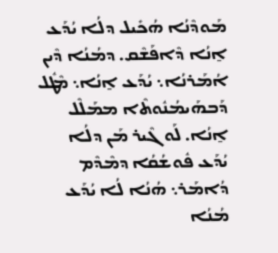ܡܰܘܕܶܢܳܐ ܗܳܟܺܝܠ ܕܠܳܐ ܝܳܕܰܥ ܐ̱ܢܳܐ ܕܶܐܦܰܫܶܩ. ܕܡܳܢܳܐ ܕܶܝܢ ܐܳܡܰܪܢܳܐ܆ ܝܳܕܰܥ ܐ̱ܢܳܐ܆ ܡܶܛܽܠ ܕܰܒܗܰܝܡܳܢܽܘܬܶܐ ܡܡܰܠܶܠ ܐ̱ܢܳܐ. ܠܰܘ ܓܶܝܪ ܡܰܢ ܕܠܳܐ ܝܳܕܰܥ ܦܽܘܫܳܩܳܐ ܕܡܶܕܶܡ ܕܳܐܡܰܪ܆ ܗܳܢܳܐ ܠܳܐ ܝܳܕܰܥ ܡܳܢܳܐ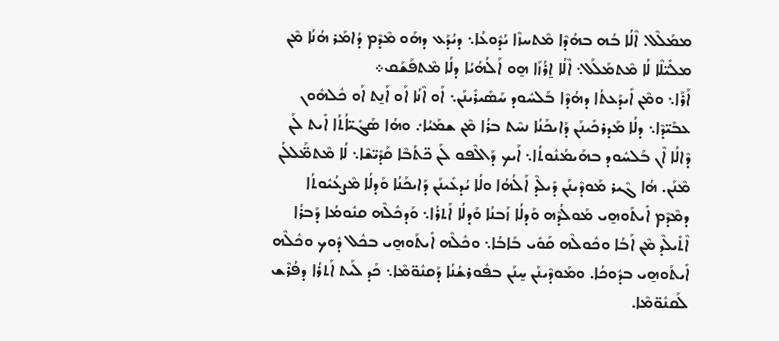ܡܡܰܠܶܠ. ܐܶܠܳܐ ܒܳܗ ܒܗܳܕܶܐ ܡܶܬܚܙܶܐ ܝܳܕܽܘܥܳܐ܆ ܕܝܳܕܰܥ ܕܗܰܘ ܡܶܕܶܡ ܕܳܐܡܰܪ ܗܳܢܳܐ ܡܶܢ ܡܠܺܝ̈ܠܶܐ ܠܳܐ ܡܶܬܡܰܠܰܠ܆ ܐܶܠܳܐ ܐ̱ܪܳܙܰܐ ܗ̱ܘ ܐܰܠܳܗܳܝܳܐ ܕܠܳܐ ܡܶܬܦܰܫܰܩ܀
ܐܰܪܰܐ܆ ܘܡܶܢ ܐܺܝܕܰܥܬܳܐ ܕܗܳܕܶܐ ܒܰܠܚܽܘܕ ܚܰܣܺܝܪܺܝܢܰܢ܆ ܐܰܘ ܐܶܢܳܐ ܐܰܘ ܐܰܢ̱ܬ ܐܰܘ ܟܽܠܗܽܘܢ ܥܒܺܝ̈ܕܶܐ܆ ܕܠܳܐ ܡܰܕܪܟܺܝܢܰܢ ܕܰܐܝܟܰܢܳܐ ܢܚܶܬ ܒܪܳܐ ܡܶܢ ܫܡܰܝܳܐ܇ ܘܗܳܐ ܣܰܓܺܝ̈ܐܳܬܳܐ ܐܺܝܬ ܠܰܢ ܕܶܐܠܳܐ ܐܶܢ ܒܰܠܚܽܘܕ ܒܗܰܝܡܳܢܽܘܬܳܐ܆ ܐܰܝܟ ܕܰܐܠܶܦܘ ܠܰܢ ܟ̈ܬܳܒܶܐ ܩܰܕܺܝ̈ܫܶܐ܆ ܠܳܐ ܡܶܬܡ̈ܰܠܠܳܢ ܡܶܢܰܢ. ܗܳܐ ܓܶܝܪ ܡܰܘܕܶܝܢܰܢ ܕܺܝܠܶܕ ܐܰܠܳܗܳܐ ܘܠܳܐ ܝܳܕܥܺܝܢܰܢ ܕܰܐܝܟܰܢܳܐ ܘܰܕܠܳܐ ܡܶܨܥܳܝܽܘܬܳܐ ܕܡܶܕܶܡ ܐܺܝܬܰܘܗ̱ܝ ܡܰܘܠܳܕܶܗ ܘܰܕܠܳܐ ܙܰܒܢܳܐ ܘܰܕܠܳܐ ܐܰܬܪܳܐ܆ ܘܰܕܟܽܠܶܗ ܩܢܽܘܡܳܐ ܕܰܒܪܳܐ ܐܶܬܺܝܠܶܕ ܡܶܢ ܐܰܒܳܐ ܘܟܽܘܠܶܗ ܩܰܘܺܝ ܒܰܐܒܳܐ܆ ܘܟܽܠܶܗ ܐܺܝܬܰܘܗ̱ܝ ܒܟܽܠ ܕܽܘܟ ܘܟܽܠܶܗ ܐܺܝܬܰܘܗ̱ܝ ܒܕܽܘܟܳܐ. ܘܡܰܘܕܶܝܢܰܢ ܚ̱ܢܰܢ ܒܦܽܘܪܫܳܢܳܐ ܕܰܩܢܽܘ̈ܡܶܐ܆ ܟܰܕ ܠܰܝܬ ܐܰܬܪܳܐ ܕܦܳܪܶܫ ܠܰܩܢܽܘ̈ܡܶܐ.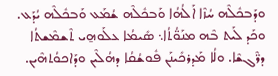ܘܕܰܒܟܽܠܶܗ ܚܳܙܶܐ ܐܰܠܳܗܳܐ ܘܰܒܟܽܠܶܗ ܫܳܡܰܥ ܘܰܒܟܽܠܶܗ ܝܳܕܰܥ. ܘܟܰܕ ܠܰܝܬ ܒܶܗ ܡܢܰܘ̈ܳܬܳܐ܆ ܣܺܝܡܳܐ ܥܠܰܘܗ̱ܝ ܬܶܫܡܶܫܬܳܐ ܕܪ̈ܶܓܫܶܐ. ܘܠܳܐ ܡܰܕܪܟܺܝܢܰܢ ܦܽܘܫܳܩܳܐ ܕܗܳܠܶܝܢ ܘܕܰܐܟܘܳܬܗܶܝܢ.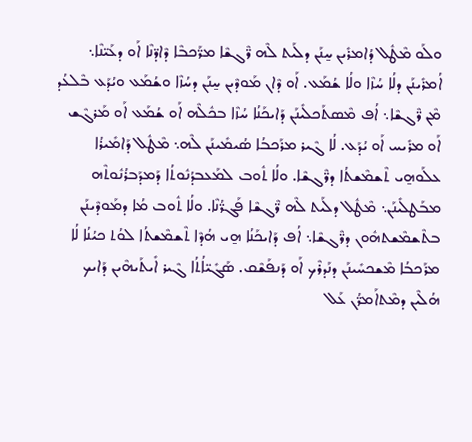ܘܠܰܘ ܡܶܛܽܠ ܕܳܐܡܪܺܝܢ ܚ̱ܢܰܢ ܕܠܰܝܬ ܠܶܗ ܪ̈ܶܓܫܶܐ ܡܪ̈ܰܟܒܶܐ ܕܶܐܕ̈ܢܶܐ ܐܰܘ ܕܥܰܝ̈ܢܶܐ܆ ܐܳܡܪܺܝܢܰܢ ܕܠܳܐ ܚܳܙܶܐ ܘܠܳܐ ܫܳܡܰܥ. ܐܰܘ ܕܶܐܢ ܡܰܘܕܶܝܢ ܚ̱ܢܰܢ ܕܚܳܙܶܐ ܘܫܳܡܰܥ ܘܝܳܕܰܥ ܒܶܠܥܳܕ ܡܶܢ ܪ̈ܶܓܫܶܐ܆ ܐܳܦ ܡܶܣܬܰܟܠܺܝܢܰܢ ܕܰܐܝܟܰܢܳܐ ܚܳܙܶܐ ܒܟܽܠܶܗ ܐܰܘ ܫܳܡܰܥ ܐܰܘ ܡܰܪܓܶܫ ܐܰܘ ܡܪܺܝܚ ܐܰܘ ܝܳܕܰܥ. ܠܳܐ ܓܶܝܪ ܡܪܰܟܒܳܐ ܣܳܝܡܺܝܢܰܢ ܠܶܗ܆ ܡܶܛܽܠ ܕܰܐܡܺܝܪܳܐ ܥܠܰܘܗ̱ܝ ܬܶܫܡܶܫܬܳܐ ܕܪ̈ܶܓܫܶܐ. ܘܠܳܐ ܬܽܘܒ ܠܡܰܥܒܕܳܢܽܘܬܳܐ ܕܰܡܕܰܒܪܳܢܽܘܬܶܗ ܡܒܰܛܠܺܝܢܰܢ܆ ܡܶܛܽܠ ܕܠܰܝܬ ܠܶܗ ܪ̈ܶܓܫܶܐ ܦܰܓܪ̈ܳܢܶܐ. ܘܠܳܐ ܬܽܘܒ ܡܳܐ ܕܡܰܘܕܶܝܢܰܢ ܒܬܶܫܡܶܫܬܗܽܘܢ ܕܪ̈ܶܓܫܶܐ܆ ܐܳܦ ܕܰܐܝܟܰܢܳܐ ܗ̱ܝ ܗܳܕܶܐ ܬܶܫܡܶܫܬܳܐ ܠܘܳܬ ܟܝܳܢܳܐ ܠܳܐ ܡܪܰܟܒܳܐ ܡܶܫܟܚܺܝܢܰܢ ܕܢܰܕܪܶܟ ܐܰܘ ܕܰܢܦܰܫܶܩ. ܣܰܓܺܝ̈ܐܳܬܳܐ ܓܶܝܪ ܐܺܝܬܰܝܗܶܝܢ ܕܰܐܝܟ ܗܳܠܶܝܢ ܕܡܶܬܐܰܡܪ̈ܳܢ ܥܰܠ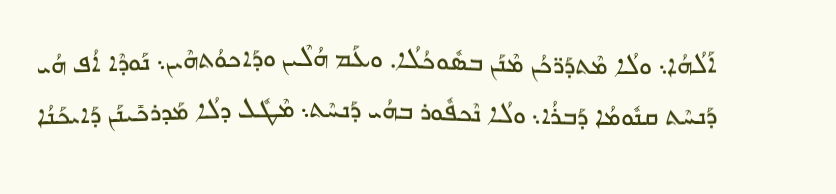ܐܰܠܳܗܳܐ܆ ܘܠܳܐ ܡܶܬܕܰܪ̈ܟܳܢ ܡܶܢܰܢ ܒܣܽܘܟܳܠܳܐ. ܘܥܰܡ ܗܳܠܶܝܢ ܘܕܰܐܟܘܳܬܗܶܝܢ܆ ܢܰܘܕܶܐ ܐܳܦ ܗܳܝ ܕܰܢܚܶܬ ܩܢܽܘܡܳܐ ܕܰܒܪܳܐ܆ ܘܠܳܐ ܢܶܟܦܽܘܪ ܒܗܳܝ ܕܰܢܚܶܬ܆ ܡܶܛܽܠ ܕܠܳܐ ܡܰܕܪܟܺܝܢܰܢ ܕܰܐܝܟܰܢܳܐ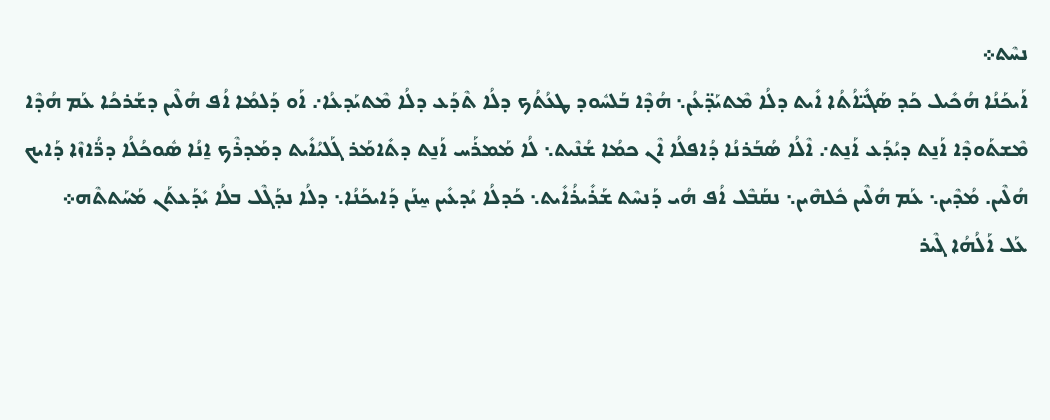ܢܚܶܬ܀
ܐܰܝܟܰܢܳܐ ܗܳܟܺܝܠ ܟܰܕ ܣܰܓܺܝ̈ܐܳܬܳܐ ܐܺܝܬ ܕܠܳܐ ܡܶܬܝܰܕ̈ܥܳܢ܆ ܗܳܕܶܐ ܒܰܠܚܽܘܕ ܛܥܳܬܳܟ ܕܠܳܐ ܬܶܕܰܥ ܕܠܳܐ ܡܶܬܝܰܕܥܳܐ܇ ܐܰܘ ܕܰܠܡܳܐ ܐܳܦ ܗܳܠܶܝܢ ܕܫܰܪܟܳܐ ܥܰܡ ܗܳܕܶܐ ܡܶܫܬܰܘܕܶܐ ܐܰܢ̱ܬ ܕܝܳܕܰܥ ܐܰܢ̱ܬ܇ ܐܶܠܳܐ ܣܳܒܰܪܢܳܐ ܕܳܐܦܠܳܐ ܐܶܢ ܟܡܳܐ ܫܳܢܶܝܬ܆ ܠܳܐ ܡܰܡܪܰܚ ܐܰܢ̱ܬ ܕܬܺܐܡܰܪ ܓܰܠܝܳܐܺܝܬ ܕܡܰܕܪܶܟ ܐ̱ܢܳܐ ܣܽܘܟܳܠܳܐ ܕܪ̈ܳܐܙܶܐ ܕܰܐܝܟ ܗܳܠܶܝܢ. ܡܳܕܶܝܢ܆ ܥܰܡ ܗܳܠܶܝܢ ܟܽܠܗܶܝܢ܆ ܢܩܰܒܶܠ ܐܳܦ ܗܳܝ ܕܰܢܚܶܬ ܫܰܪܺܝܪܳܐܺܝܬ܆ ܟܰܕܠܳܐ ܝܳܕܥܺܝܢ ܚ̱ܢܰܢ ܕܰܐܝܟܰܢܳܐ܆ ܕܠܳܐ ܢܕܰܓܶܠ ܒܠܳܐ ܝܺܕܰܥܬܰܢ ܡܰܚܰܬܬܶܗ܀
ܥܰܠ ܐܰܠܳܗܳܐ ܓܶܝܪ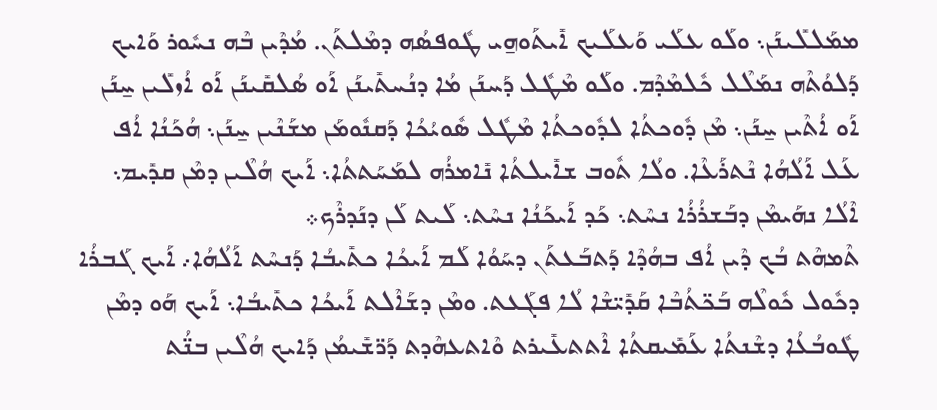ܡܡܰܠܠܺܝܢܰܢ܆ ܘܠܰܘ ܥܠܰܝ ܘܰܥܠܰܝܟ ܐܺܝܬܰܘܗ̱ܝ ܛܽܘܦܣܳܗ ܕܡܶܠܬܰܢ. ܡܳܕܶܝܢ ܒܶܗ ܢܚܽܘܪ ܘܰܐܝܟ ܕܰܠܘܳܬܶܗ ܢܡܰܠܶܠ ܟܽܠܡܶܕܶܡ. ܘܠܰܘ ܡܶܛܽܠ ܕܰܚܢܰܢ ܡܳܐ ܕܢܳܚܬܺܝܢܰܢ ܐܰܘ ܣܳܠܩܺܝܢܰܢ ܐܰܘ ܐܳܙܠܺܝܢ ܚ̱ܢܰܢ ܐܰܘ ܐܳܬܶܝܢ ܚ̱ܢܰܢ܆ ܡܶܢ ܕܽܘܟܬܳܐ ܠܕܽܘܟܬܳܐ ܡܶܛܽܠ ܣܽܘܝܳܟܳܐ ܕܰܩܢܽܘܡܰܢ ܡܫܰܢܶܝܢ ܚ̱ܢܰܢ܆ ܗܳܟܰܢܳܐ ܐܳܦ ܥܰܠ ܐܰܠܳܗܳܐ ܢܶܬܪܰܥܶܐ. ܘܠܳܐ ܬܽܘܒ ܫܐܺܝܠܬܳܐ ܢܺܐܡܪܳܗ ܠܡܰܚܰܬܬܳܐ܆ ܐܰܝܟ ܗܳܠܶܝܢ ܕܡܶܢ ܩܕܺܝܡ܆ ܐܶܠܳܐ ܢܗܰܝܡܶܢ ܕܒܰܫܪܳܪܳܐ ܢܚܶܬ܆ ܟܰܕ ܐܰܝܟܰܢܳܐ ܢܚܶܬ܆ ܠܰܝܬ ܠܰܢ ܕܢܰܕܪܶܟ܀
ܬܶܡܗܶܬ ܒܳܟ ܕܶܝܢ ܐܳܦ ܒܗܳܕܶܐ ܕܰܬܒܰܥܬܰܢ ܕܚܰܘܳܐ ܠܰܡ ܐܰܝܟܳܐ ܟܬܺܝܒܳܐ ܕܰܢܚܶܬ ܐܰܠܳܗܳܐ܇ ܐܰܝܟ ܓܰܒܪܳܐ ܕܟܽܘܠ ܟܽܘܠܶܗ ܒܰܟ̈ܬܳܒܶܐ ܩܰܕܺܝ̈ܫܶܐ ܠܳܐ ܦܓܰܥܬ. ܘܡܶܢ ܕܫܰܐܶܠܬ ܐܰܝܟܳܐ ܟܬܺܝܒܳܐ܆ ܐܰܝܟ ܗܰܘ ܕܡܶܢ ܛܽܘܒܳܥܳܐ ܕܫܶܢܬܳܐ ܥܰܡܺܝܩܬܳܐ ܐܶܬܬܥܺܝܪܬ ܘܶܐܬܥܗܶܕܬ ܕܰܪ̈ܫܺܝܡܳܢ ܕܰܐܝܟ ܗܳܠܶܝܢ ܒܢ̈ܳܬ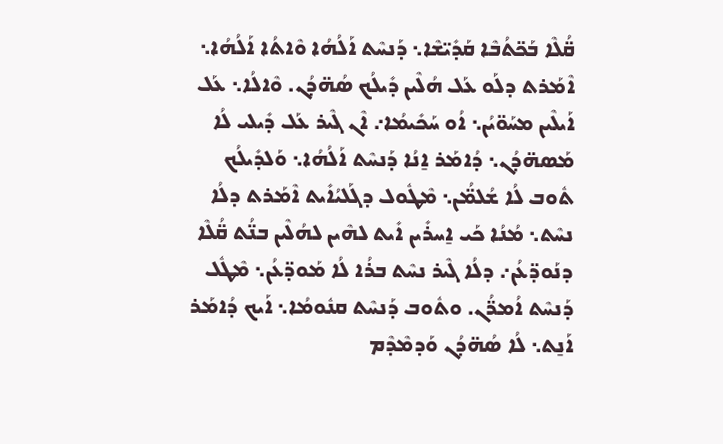ܩ̈ܳܠܶܐ ܒܰܟ̈ܬܳܒܶܐ ܩܰܕܺܝ̈ܫܶܐ܆ ܕܰܢܚܶܬ ܐܰܠܳܗܳܐ ܘܶܐܬܳܐ ܐܰܠܳܗܳܐ܆ ܐܶܡܰܪܬ ܕܠܰܘ ܥܰܠ ܗܳܠܶܝܢ ܕܺܝܠܳܟ ܣܳܗ̈ܕܳܢ. ܘܶܐܠܳܐ܆ ܥܰܠ ܐܰܝܠܶܝܢ ܡܚܰܘ̈ܝܳܢ܆ ܐܳܘ ܚܰܟܺܝܡܳܐ܇ ܐܶܢ ܓܶܝܪ ܥܰܠ ܕܺܝܠܝ ܠܳܐ ܡܰܣܗ̈ܕܳܢ܆ ܕܳܐܡܰܪ ܐ̱ܢܳܐ ܕܰܢܚܶܬ ܐܰܠܳܗܳܐ܆ ܘܰܠܕܺܝܠܳܟ ܬܽܘܒ ܠܳܐ ܫܳܠܡ̈ܳܢ܆ ܡܶܛܽܘܠ ܕܓܰܠܝܳܐܺܝܬ ܐܶܡܰܪܬ ܕܠܳܐ ܢܚܶܬ܆ ܡܳܢܳܐ ܟܰܝ ܐ̱ܚܪܺܝܢ ܐܺܝܬ ܠܗܶܝܢ ܠܗܳܠܶܝܢ ܒܢ̈ܳܬ ܩ̈ܳܠܶܐ ܕܢܰܘܕ̈ܥܳܢ܇ ܕܠܳܐ ܓܶܝܪ ܢܚܶܬ ܒܪܳܐ ܠܳܐ ܡܰܘܕ̈ܥܳܢ܆ ܡܶܛܽܠ ܕܰܢܚܶܬ ܐܳܡܪ̈ܳܢ. ܘܬܽܘܒ ܕܰܢܚܶܬ ܩܢܽܘܡܳܐ܆ ܐܰܝܟ ܕܳܐܡܰܪ ܐܰܢ̱ܬ܆ ܠܳܐ ܣܳܗ̈ܕܳܢ ܘܰܕܡܶܕܶܡ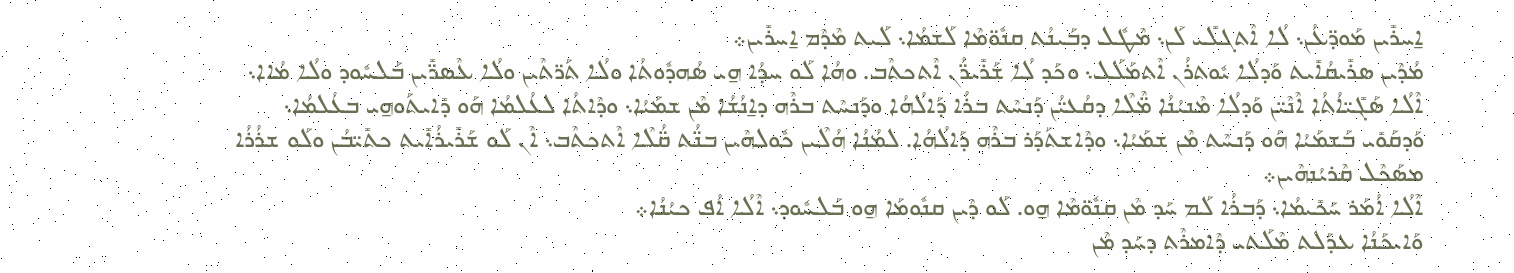ܐ̱ܚܪܺܝܢ ܡܰܘܕ̈ܥܳܢ܆ ܠܳܐ ܐܶܬܓܠܺܝ ܠܰܢ܆ ܡܶܛܽܠ ܕܒܰܝܢܳܬ ܩܢܽܘ̈ܡܶܐ ܠܰܫܡܳܐ܆ ܠܰܝܬ ܡܶܕܶܡ ܐ̱ܚܪܺܝܢ܀
ܡܳܕܶܝܢ ܣܪܺܝܩܳܐܺܝܬ ܘܰܕܠܳܐ ܝܽܘܬܪܳܢ ܐܶܬܡܰܠܰܠ܆ ܘܟܰܕ ܠܳܐ ܫܰܪܺܝܪ̈ܳܢ ܐܶܬܟܬܶܒ. ܘܗܳܐ ܠܰܘ ܚܕܳܐ ܗ̱ܝ ܣܳܗܕܽܘܬܳܐ ܘܠܳܐ ܬܰܪ̈ܬܶܝܢ ܘܠܳܐ ܥܶܣܪ̈ܺܝܢ ܒܰܠܚܽܘܕ ܘܠܳܐ ܡܳܐܐ܆ ܐܶܠܳܐ ܣܰܓܺܝ̈ܐܳܬܳܐ ܐܶܢܶܝ̈ܢ ܘܰܕܠܳܐ ܡܶܢܝܳܢܳܐ ܡ̈ܶܠܶܐ ܕܩܳܥܝ̈ܳܢ ܕܰܢܚܶܬ ܒܪܳܐ ܕܰܐܠܳܗܳܐ ܘܕܰܢܚܶܬ ܒܪܶܗ ܕܐ̱ܢܳܫܳܐ ܡܶܢ ܫܡܰܝܳܐ܆ ܘܕܶܐܬܳܐ ܠܥܳܠܡܳܐ ܗܰܘ ܕܺܐܝܬܰܘܗ̱ܝ ܒܥܳܠܡܳܐ܆ ܘܰܕܩܰܘܺܝ ܒܰܫܡܰܝܳܐ ܗܰܘ ܕܰܢܚܶܬ ܡܶܢ ܫܡܰܝܳܐ܆ ܘܕܶܐܫܬܰܕܰܪ ܒܪܶܗ ܕܰܐܠܳܗܳܐ. ܠܡܳܢܳܐ ܗܳܠܶܝܢ ܟܽܘܠܗܶܝܢ ܒܢ̈ܳܬ ܩ̈ܳܠܶܐ ܐܶܬܟܬܶܒ܆ ܐܶܢ ܠܰܘ ܫܰܪܺܝܪܳܐܺܝܬ ܟܬܺܝ̈ܒܳܢ ܘܠܰܘ ܫܪܳܪܳܐ ܡܣܰܟܶܠ ܩܶܪܝܳܢܗܶܝܢ܀
ܐܶܠܳܐ ܐܳܡܰܪ ܚܰܟܺܝܡܳܐ܆ ܕܰܒܪܳܐ ܠܰܡ ܚܰܕ ܡܶܢ ܩܢܽܘ̈ܡܶܐ ܗ̱ܘ. ܠܰܘ ܕܶܝܢ ܩܢܽܘܡܰܐ ܗ̱ܘ ܒܰܠܚܽܘܕ܆ ܐܶܠܳܐ ܐܳܦ ܟܝܳܢܳܐ܀
ܘܰܐܝܟܰܢܳܐ ܥܕܰܠܬ ܡܶܠܰܬܝ ܕܶܐܡܪܶܬ ܕܚܰܕ ܡܶܢ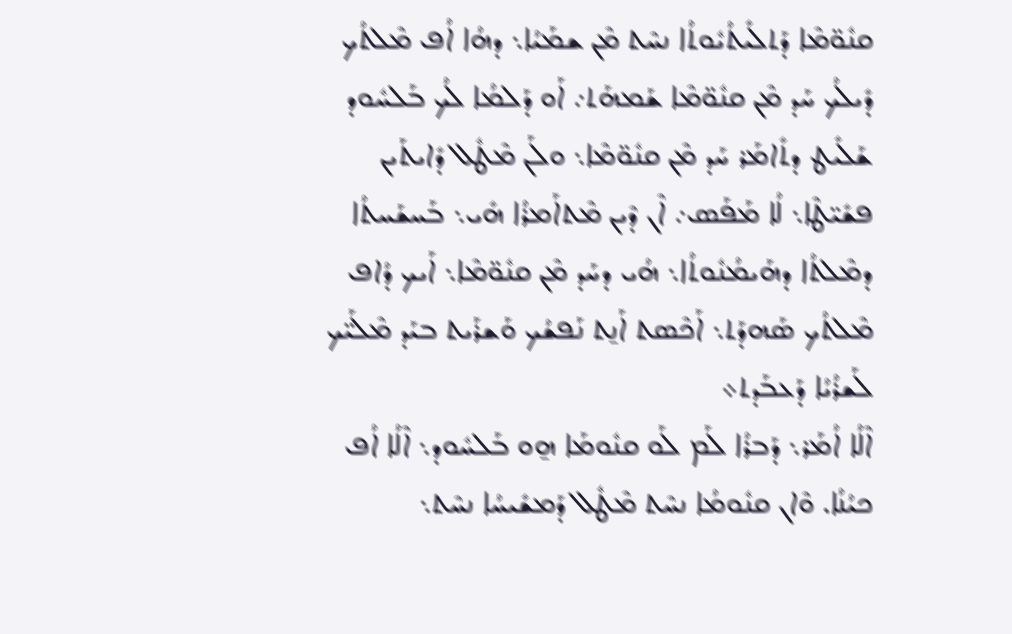ܩܢܽܘ̈ܡܶܐ ܕܰܬܠܺܝܬܳܝܽܘܬܳܐ ܢܚܶܬ ܡܶܢ ܫܡܰܝܳܐ܆ ܕܗܳܐ ܐܳܦ ܡܶܠܬܳܟ ܕܺܝܠܳܟ ܚܰܕ ܡܶܢ ܩܢܽܘ̈ܡܶܐ ܫܰܡܗܰܬ܇ ܐܰܘ ܕܰܠܡܳܐ ܠܳܟ ܒܰܠܚܽܘܕ ܫܰܠܺܝܛ ܕܬܺܐܡܰܪ ܚܰܕ ܡܶܢ ܩܢܽܘ̈ܡܶܐ܆ ܘܠܰܢ ܡܶܛܽܠ ܕܺܐܝܬܰܝܢ ܦܫܺܝ̈ܛܶܐ܆ ܠܳܐ ܡܰܦܰܣ܇ ܐܶܢ ܕܶܝܢ ܡܶܬܐܰܡܪܳܐ ܗܺܝ܆ ܒܰܚܫܰܚܬܳܐ ܕܡܶܠܬܳܐ ܕܗܰܝܡܳܢܽܘܬܳܐ܆ ܗܳܝ ܕܚܰܕ ܡܶܢ ܩܢܽܘ̈ܡܶܐ܆ ܐܰܝܟ ܕܳܐܦ ܡܶܠܬܳܟ ܣܰܗܕܰܬ܆ ܐܰܟܶܣܬ ܐܰܢ̱ܬ ܢܰܦܫܳܟ ܘܰܫܪܰܝܬ ܒܝܰܕ ܡܶܠܰܝ̈ܟ ܠܰܫܪܳܝܳܐ ܕܰܥܒܰܕܬ܀
ܐܶܠܳܐ ܐܳܡܰܪ܆ ܕܰܒܪܳܐ ܠܰܡ ܠܰܘ ܩܢܽܘܡܰܐ ܗ̱ܘ ܒܰܠܚܽܘܕ܆ ܐܶܠܳܐ ܐܳܦ ܟܝܳܢܳܐ. ܘܶܐܢ ܩܢܽܘܡܳܐ ܢܚܶܬ ܡܶܛܽܠ ܕܰܡܫܺܝܚܳܐ ܢܚܶܬ܆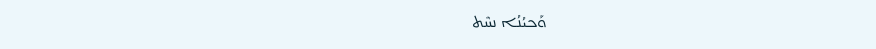ܘܰܟܝܳܢܳܐ ܢܚܶܬ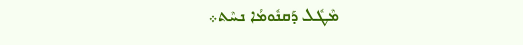ܡܶܛܽܠ ܕܰܩܢܽܘܡܳܐ ܢܚܶܬ܀